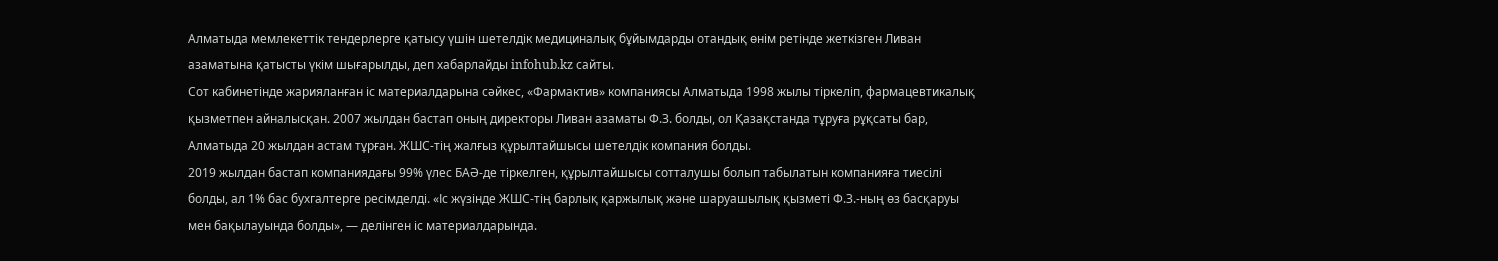Алматыда мемлекеттік тендерлерге қатысу үшін шетелдік медициналық бұйымдарды отандық өнім ретінде жеткізген Ливан азаматына қатысты үкім шығарылды, деп хабарлайды infohub.kz сайты.
Сот кабинетінде жарияланған іс материалдарына сәйкес, «Фармактив» компаниясы Алматыда 1998 жылы тіркеліп, фармацевтикалық қызметпен айналысқан. 2007 жылдан бастап оның директоры Ливан азаматы Ф.З. болды, ол Қазақстанда тұруға рұқсаты бар, Алматыда 20 жылдан астам тұрған. ЖШС-тің жалғыз құрылтайшысы шетелдік компания болды.
2019 жылдан бастап компаниядағы 99% үлес БАӘ-де тіркелген, құрылтайшысы сотталушы болып табылатын компанияға тиесілі болды, ал 1% бас бухгалтерге ресімделді. «Іс жүзінде ЖШС-тің барлық қаржылық және шаруашылық қызметі Ф.З.-ның өз басқаруы мен бақылауында болды», — делінген іс материалдарында.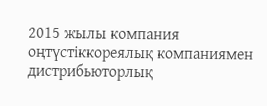2015 жылы компания оңтүстіккореялық компаниямен дистрибьюторлық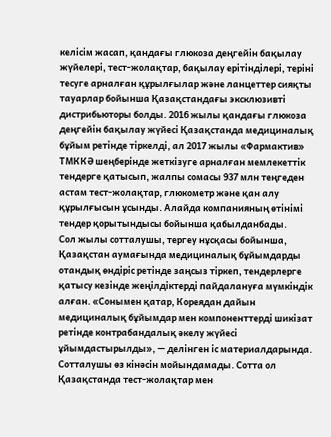келісім жасап, қандағы глюкоза деңгейін бақылау жүйелері, тест-жолақтар, бақылау ерітінділері, теріні тесуге арналған құрылғылар және ланцеттер сияқты тауарлар бойынша Қазақстандағы эксклюзивті дистрибьюторы болды. 2016 жылы қандағы глюкоза деңгейін бақылау жүйесі Қазақстанда медициналық бұйым ретінде тіркелді, ал 2017 жылы «Фармактив» ТМККӘ шеңберінде жеткізуге арналған мемлекеттік тендерге қатысып, жалпы сомасы 937 млн теңгеден астам тест-жолақтар, глюкометр және қан алу құрылғысын ұсынды. Алайда компанияның өтінімі тендер қорытындысы бойынша қабылданбады.
Сол жылы сотталушы, тергеу нұсқасы бойынша, Қазақстан аумағында медициналық бұйымдарды отандық өндіріс ретінде заңсыз тіркеп, тендерлерге қатысу кезінде жеңілдіктерді пайдалануға мүмкіндік алған. «Сонымен қатар, Кореядан дайын медициналық бұйымдар мен компоненттерді шикізат ретінде контрабандалық әкелу жүйесі ұйымдастырылды», — делінген іс материалдарында.
Сотталушы өз кінәсін мойындамады. Сотта ол Қазақстанда тест-жолақтар мен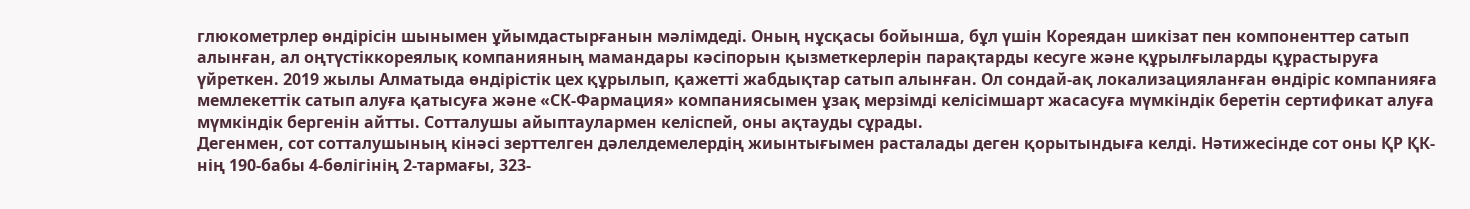глюкометрлер өндірісін шынымен ұйымдастырғанын мәлімдеді. Оның нұсқасы бойынша, бұл үшін Кореядан шикізат пен компоненттер сатып алынған, ал оңтүстіккореялық компанияның мамандары кәсіпорын қызметкерлерін парақтарды кесуге және құрылғыларды құрастыруға үйреткен. 2019 жылы Алматыда өндірістік цех құрылып, қажетті жабдықтар сатып алынған. Ол сондай-ақ локализацияланған өндіріс компанияға мемлекеттік сатып алуға қатысуға және «СК-Фармация» компаниясымен ұзақ мерзімді келісімшарт жасасуға мүмкіндік беретін сертификат алуға мүмкіндік бергенін айтты. Сотталушы айыптаулармен келіспей, оны ақтауды сұрады.
Дегенмен, сот сотталушының кінәсі зерттелген дәлелдемелердің жиынтығымен расталады деген қорытындыға келді. Нәтижесінде сот оны ҚР ҚК-нің 190-бабы 4-бөлігінің 2-тармағы, 323-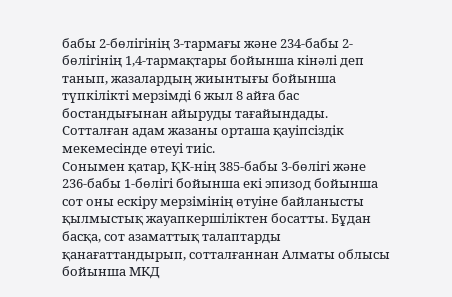бабы 2-бөлігінің 3-тармағы және 234-бабы 2-бөлігінің 1,4-тармақтары бойынша кінәлі деп танып, жазалардың жиынтығы бойынша түпкілікті мерзімді 6 жыл 8 айға бас бостандығынан айыруды тағайындады. Сотталған адам жазаны орташа қауіпсіздік мекемесінде өтеуі тиіс.
Сонымен қатар, ҚК-нің 385-бабы 3-бөлігі және 236-бабы 1-бөлігі бойынша екі эпизод бойынша сот оны ескіру мерзімінің өтуіне байланысты қылмыстық жауапкершіліктен босатты. Бұдан басқа, сот азаматтық талаптарды қанағаттандырып, сотталғаннан Алматы облысы бойынша МКД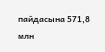пайдасына 571,8 млн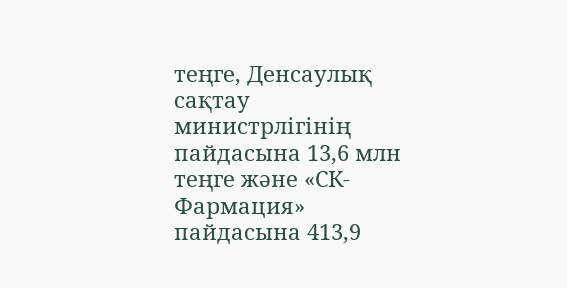теңге, Денсаулық сақтау министрлігінің пайдасына 13,6 млн теңге және «СК-Фармация» пайдасына 413,9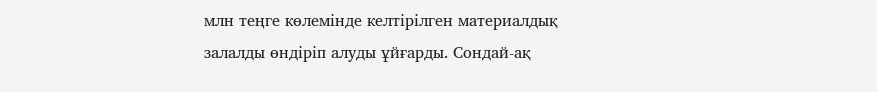млн теңге көлемінде келтірілген материалдық залалды өндіріп алуды ұйғарды. Сондай-ақ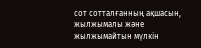сот сотталғанның ақшасын, жылжымалы және жылжымайтын мүлкін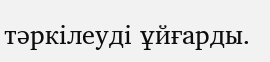тәркілеуді ұйғарды.